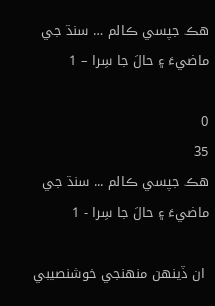ھڪ جپسي ڪالم … سنڌ جي ماضيءَ ۽ حالَ جا سِرا – 1

0
35
ھڪ جپسي ڪالم ... سنڌ جي ماضيءَ ۽ حالَ جا سِرا - 1

 ان ڏينھن منھنجي خوشنصيبي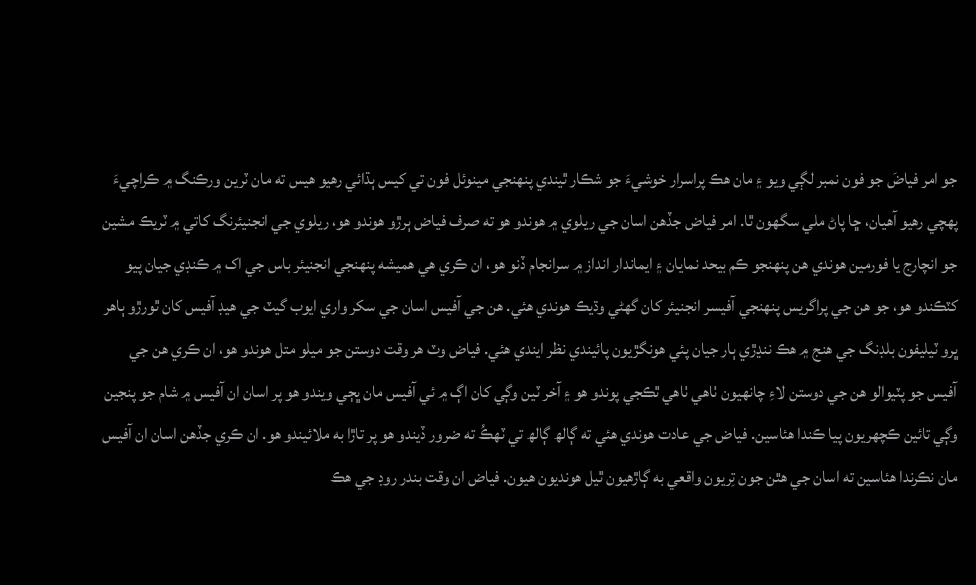جو امر فياضَ جو فون نمبر لڳي ويو ۽ مان ھڪ پراسرار خوشيءَ جو شڪار ٿيندي پنھنجي مينوئل فون تي کيس ٻڌائي رھيو ھيس ته مان ٽرين ورڪنگ ۾ ڪراچيءَ پھچي رھيو آھيان، ڇا پاڻ ملي سگھون ٿا. امر فياض جڏھن اسان جي ريلوي ۾ ھوندو ھو ته صرف فياض ٻرڙو ھوندو ھو، ريلوي جي انجنيئرنگ کاتي ۾ ٽريڪ مشين جو انچارج يا فورمين ھوندي ھن پنھنجو ڪم بيحد نمايان ۽ ايماندار انداز ۾ سرانجام ڏنو ھو، ان ڪري ھي ھميشه پنھنجي انجنيئر باس جي اک ۾ ڪنڊي جيان پيو کٽڪندو ھو، جو ھن جي پراگريس پنھنجي آفيسر انجنيئر کان گھڻي وڌيڪ ھوندي ھئي. ھن جي آفيس اسان جي سکر واري ايوب گيٽ جي ھيڊ آفيس کان ٿورڙو ٻاھر ڀرو ٽيليفون بلڊنگ جي ھنج ۾ ھڪ ننڍڙي ٻار جيان پئي ھونگڙيون پائيندي نظر ايندي ھئي. فياض وٽ ھر وقت دوستن جو ميلو متل ھوندو ھو، ان ڪري ھن جي آفيس جو پٽيوالو ھن جي دوستن لاءِ چانھيون ٺاھي ٺاھي ٿڪجي پوندو ھو ۽ آخر ٽين وڳي کان اڳ ۾ ئي آفيس مان ڀڄي ويندو ھو پر اسان ان آفيس ۾ شام جو پنجين وڳي تائين ڪچھريون پيا ڪندا ھئاسين. فياض جي عادت ھوندي ھئي ته ڳالھ ڳالھ تي ٽھڪُ ته ضرور ڏيندو ھو پر تاڙا به ملائيندو ھو. ان ڪري جڏھن اسان ان آفيس مان نڪرندا ھئاسين ته اسان جي ھٿن جون تِريون واقعي به ڳاڙھيون ٿيل ھونديون ھيون. فياض ان وقت بندر روڊ جي ھڪ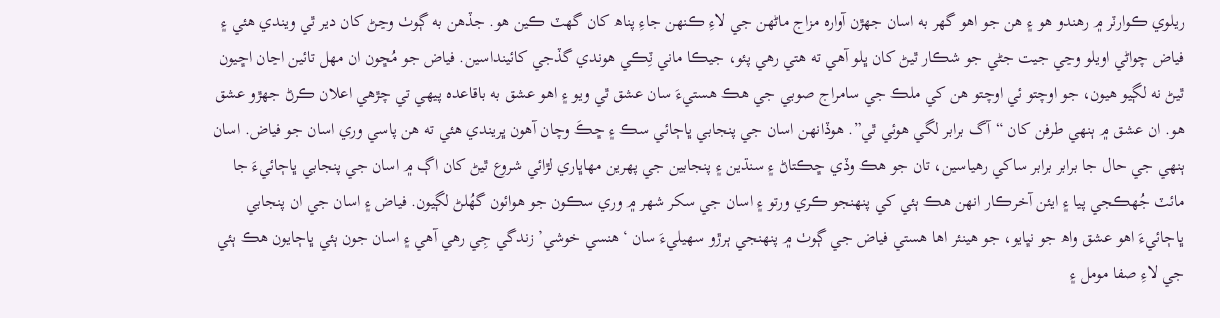ريلوي ڪوارٽر ۾ رھندو ھو ۽ ھن جو اھو گھر به اسان جھڙن آواره مزاج ماڻھن جي لاءِ ڪنھن جاءِ پناھ کان گھٽ ڪين ھو. جڏھن به ڳوٺ وڃڻ کان دير ٿي ويندي ھئي ۽ فياض چواڻي اويلو وڃي جيت جڻي جو شڪار ٿيڻ کان ڀلو آھي ته ھتي رھي پئو، جيڪا ماني ٽِڪي ھوندي گڏجي کائينداسين. فياض جو مُڇون ان مھل تائين اڃان اڇيون ٿيڻ نه لڳيو ھيون، جو اوچتو ئي اوچتو ھن کي ملڪ جي سامراج صوبي جي ھڪ ھستيءَ سان عشق ٿي ويو ۽ اھو عشق به باقاعده پيھي تي چڙھي اعلان ڪرڻ جھڙو عشق ھو. ان عشق ۾ ٻنھي طرفن کان “آگ برابر لگي ھوئي ٿي”. ھوڏانھن اسان جي پنجابي ڀاڄائي سڪ ۽ ڇڪَ وچان آھون ڀريندي ھئي ته ھن پاسي وري اسان جو فياض. اسان ٻنھي جي حال جا برابر برابر ساکي رھياسين، تان جو ھڪ وڏي ڇڪتاڻ ۽ سنڌين ۽ پنجابين جي پھرين مھاڀاري لڙائي شروع ٿيڻ کان اڳ ۾ اسان جي پنجابي ڀاڄائيءَ جا مائٽ جُھڪجي پيا ۽ ايئن آخرڪار انھن ھڪ ٻئي کي پنھنجو ڪري ورتو ۽ اسان جي سکر شھر ۾ وري سڪون جو ھوائون گھُلڻ لڳيون. فياض ۽ اسان جي ان پنجابي ڀاڄائيءَ اھو عشق واھ جو نڀايو، جو ھينئر اھا ھستي فياض جي ڳوٺ ۾ پنھنجي ٻرڙو سھيليءَ سان ‘ھنسي خوشي’ زندگي جِي رھي آھي ۽ اسان جون ٻئي ڀاڄايون ھڪ ٻئي جي لاءِ صفا مومل ۽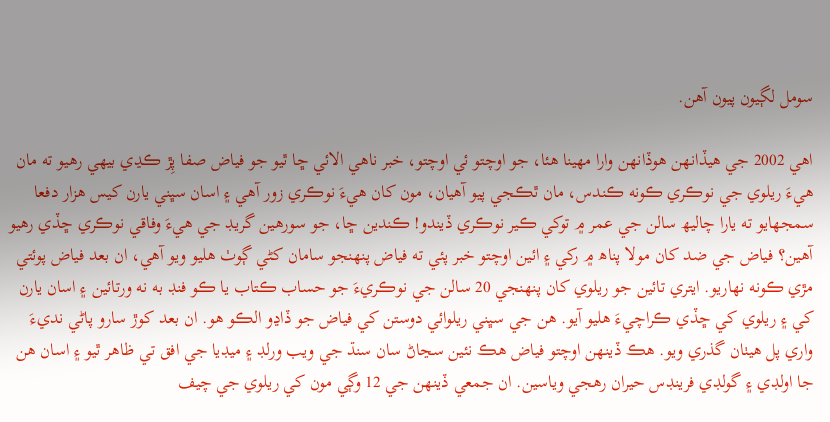سومل لڳيون پيون آھن.

اھي 2002 جي ھيڏانھن ھوڏانھن وارا مھينا ھئا، جو اوچتو ئي اوچتو، خبر ناھي الائي ڇا ٿيو جو فياض صفا پِڙ ڪڍي بيھي رھيو ته مان ھيءَ ريلوي جي نوڪري ڪونه ڪندس، مان ٿڪجي پيو آھيان، مون کان ھيءَ نوڪري زور آھي ۽ اسان سڀني يارن کيس ھزار دفعا سمجھايو ته يارا چاليھ سالن جي عمر ۾ توکي ڪير نوڪري ڏيندو! ڪندين ڇا، جو سورھين گريڊ جي ھيءَ وفاقي نوڪري ڇڏي رھيو آھين؟ فياض جي ضد کان مولا پناھ ۾ رکي ۽ ائين اوچتو خبر پئي ته فياض پنھنجو سامان کڻي ڳوٺ ھليو ويو آھي، ان بعد فياض پوئتي مڙي ڪونه نھاريو. ايتري تائين جو ريلوي کان پنھنجي 20 سالن جي نوڪريءَ جو حساب ڪتاب يا ڪو فنڊ به نه ورتائين ۽ اسان يارن کي ۽ ريلوي کي ڇڏي ڪراچيءَ ھليو آيو. ھن جي سڀني ريلوائي دوستن کي فياض جو ڏاڍو الڪو ھو. ان بعد کوڙ سارو پاڻي نديءَ واري پل ھيٺان گذري ويو. ھڪ ڏينھن اوچتو فياض ھڪ نئين سڃاڻ سان سنڌ جي ويب ورلڊ ۽ ميڊيا جي افق تي ظاھر ٿيو ۽ اسان ھن جا اولڊي ۽ گولڊي فرينڊس حيران رھجي وياسين. ان جمعي ڏينھن جي 12 وڳي مون کي ريلوي جي چيف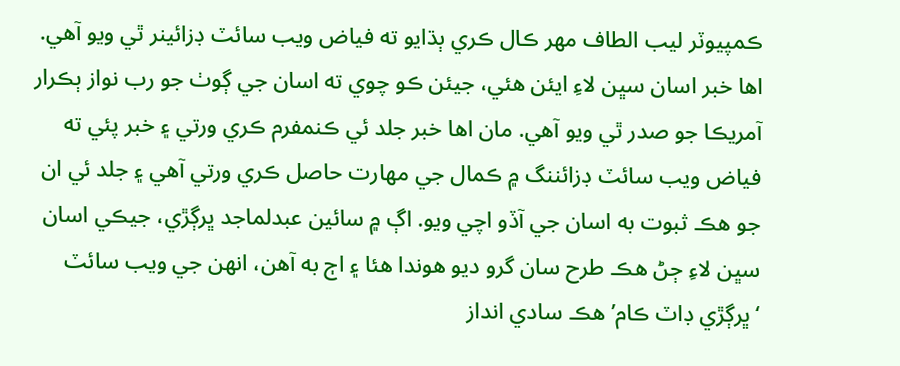ڪمپيوٽر ليب الطاف مھر ڪال ڪري ٻڌايو ته فياض ويب سائٽ ڊزائينر ٿي ويو آھي. اھا خبر اسان سڀن لاءِ ايئن ھئي، جيئن ڪو چوي ته اسان جي ڳوٺ جو رب نواز ٻڪرار آمريڪا جو صدر ٿي ويو آھي. مان اھا خبر جلد ئي ڪنمفرم ڪري ورتي ۽ خبر پئي ته فياض ويب سائٽ ڊزائننگ ۾ ڪمال جي مھارت حاصل ڪري ورتي آھي ۽ جلد ئي ان جو ھڪ ثبوت به اسان جي آڏو اچي ويو. اڳ ۾ سائين عبدلماجد ڀرڳڙي، جيڪي اسان سڀن لاءِ ڄڻ ھڪ طرح سان گرو ديو ھوندا ھئا ۽ اڄ به آھن، انھن جي ويب سائٽ ‘ڀرڳڙي ڊاٽ ڪام’ ھڪ سادي انداز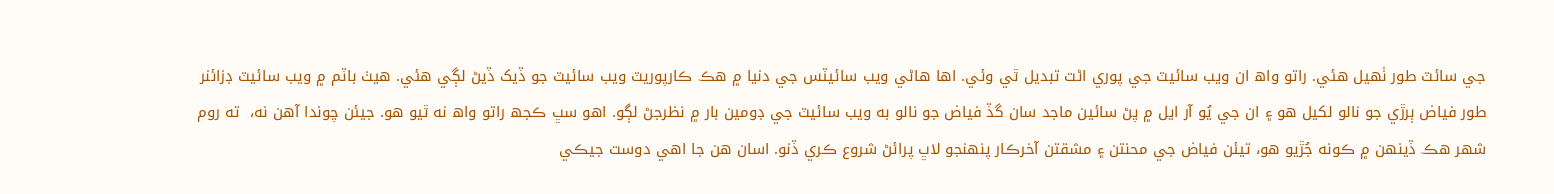جي سائٽ طور ٺھيل ھئي. راتو واھ ان ويب سائيٽ جي پوري اڻت تبديل ٿي وئي. اھا ھاڻي ويب سائيٽس جي دنيا ۾ ھڪ ڪارپوريٽ ويب سائيٽ جو ڏيک ڏيڻ لڳي ھئي. ھيٺ باٽم ۾ ويب سائيٽ ڊزائنر طور فياض ٻرڙي جو نالو لکيل ھو ۽ ان جي يُو آر ايل ۾ پڻ سائين ماجد سان گڏ فياض جو نالو به ويب سائيٽ جي ڊومين بار ۾ نظرجڻ لڳو. اھو سڀ ڪجھ راتو واھ نه ٿيو ھو. جيئن چوندا آھن نه،  ته روم شھر ھڪ ڏينھن ۾ ڪونه جُڙيو ھو، تيئن فياض جي محنتن ۽ مشقتن آخرڪار پنھنجو لاڀ پرائڻ شروع ڪري ڏنو. اسان ھن جا اھي دوست جيڪي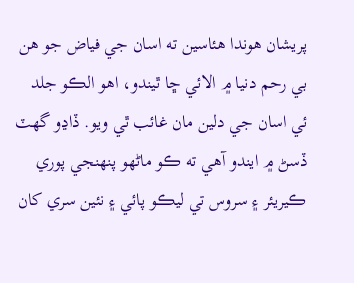پريشان ھوندا ھئاسين ته اسان جي فياض جو ھن بي رحم دنيا ۾ الائي ڇا ٿيندو، اھو الڪو جلد ئي اسان جي دلين مان غائب ٿي ويو. ڏاڍو گھٽ ڏسڻ ۾ ايندو آھي ته ڪو ماڻھو پنھنجي پوري ڪيريئر ۽ سروس تي ليڪو پائي ۽ نئين سري کان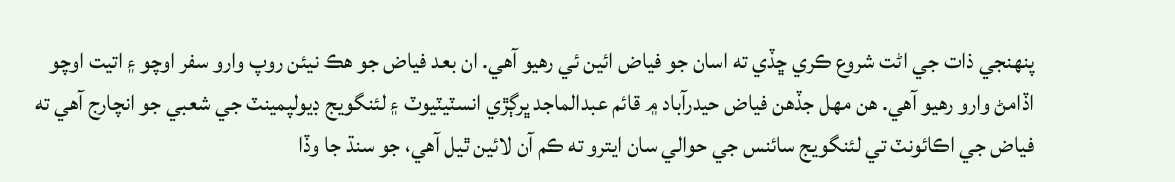پنھنجي ذات جي اڻت شروع ڪري ڇڏي ته اسان جو فياض ائين ئي رھيو آھي. ان بعد فياض جو ھڪ نيئن روپ وارو سفر اوچو ۽ اتيت اوچو اڏامڻ وارو رھيو آھي. ھن مھل جڏھن فياض حيدرآباد ۾ قائم عبدالماجد ڀرڳڙي انسٽيٽيوٽ ۽ لئنگويج ڊيولپمينٽ جي شعبي جو انچارج آھي ته فياض جي اڪائونٽ تي لئنگويج سائنس جي حوالي سان ايترو ته ڪم آن لائين ٿيل آھي، جو سنڌ جا وڏا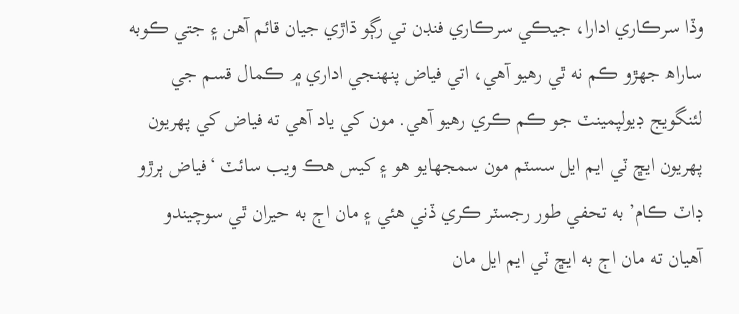وڏا سرڪاري ادارا، جيڪي سرڪاري فنڊن تي رڳو ڌاڙي جيان قائم آھن ۽ جتي ڪوبه ساراھ جھڙو ڪم نه ٿي رھيو آھي، اتي فياض پنھنجي اداري ۾ ڪمال قسم جي لئنگويج ڊيولپمينٽ جو ڪم ڪري رھيو آھي. مون کي ياد آھي ته فياض کي پھريون پھريون ايڇ ٽي ايم ايل سسٽم مون سمجھايو ھو ۽ کيس ھڪ ويب سائٽ ‘فياض ٻرڙو ڊاٽ ڪام’ به تحفي طور رجسٽر ڪري ڏني ھئي ۽ مان اڄ به حيران ٿي سوچيندو آھيان ته مان اڄ به ايڇ ٽي ايم ايل مان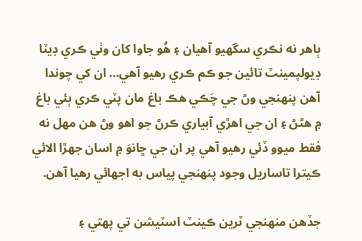ٻاھر نه نڪري سگھيو آھيان ۽ ھُو جاوا کان وٺي ڪري ڊيٽا ڊيولپمينٽ تائين جو ڪم ڪري رھيو آھي… ان کي چوندا آھن پنھنجي وڻ جي چَڪي ھڪ باغ مان پٽي ڪري ٻئي باغ ۾ ھڻڻ ۽ ان جي اھڙي آبياري ڪرڻ جو اھو وڻ ھن مھل نه فقط ميوو ڏئي رھيو آھي پر ان جي ڇانوَ ۾ اسان جھڙا الائي ڪيترا تاساريل وجود پنھنجي پياس به اجھائي رھيا آھن.

جڏھن منھنجي ٽرين ڪينٽ اسٽيشن تي پھتي ۽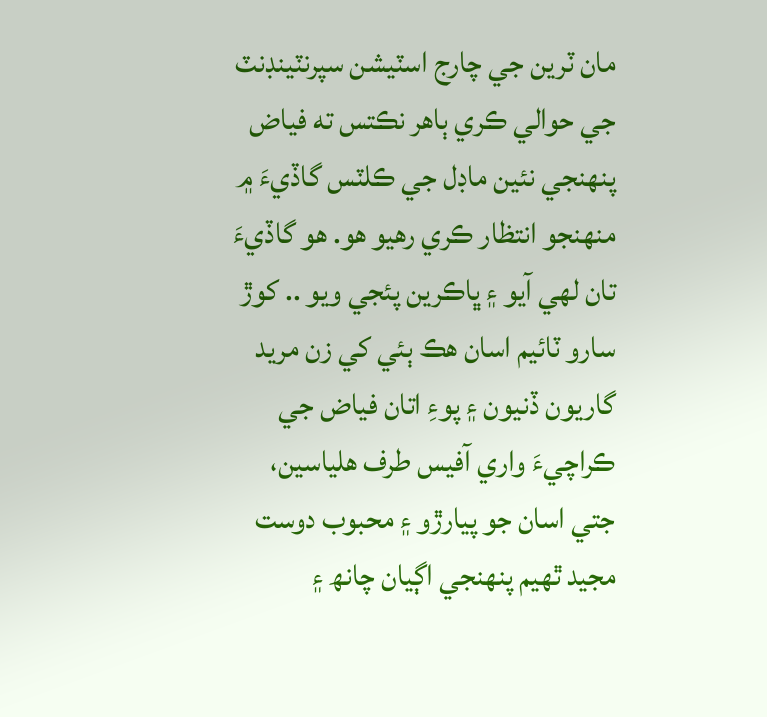مان ٽرين جي چارج اسٽيشن سپرنٽينڊنٽ جي حوالي ڪري ٻاھر نڪتس ته فياض پنھنجي نئين ماڊل جي ڪلٽس گاڏيءَ ۾ منھنجو انتظار ڪري رھيو ھو. ھو گاڏيءَ تان لھي آيو ۽ ڀاڪرين پئجي ويو .. کوڙ سارو ٽائيم اسان ھڪ ٻئي کي زن مريد گاريون ڏنيون ۽ پوءِ اتان فياض جي ڪراچيءَ واري آفيس طرف ھلياسين، جتي اسان جو پيارڙو ۽ محبوب دوست مجيد ٿھيم پنھنجي اڳيان چانھ ۽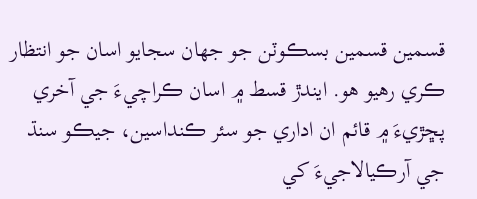قسمين قسمين بسڪوٽن جو جھان سجايو اسان جو انتظار ڪري رھيو ھو. ايندڙ قسط ۾ اسان ڪراچيءَ جي آخري پڇڙيءَ ۾ قائم ان اداري جو سئر ڪنداسين، جيڪو سنڌ جي آرڪيالاجيءَ کي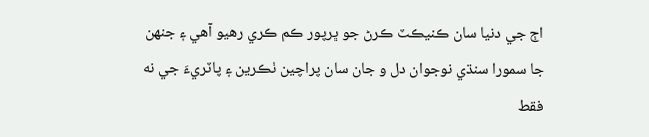اڄ جي دنيا سان ڪنيڪٽ ڪرڻ جو ڀرپور ڪم ڪري رھيو آھي ۽ جنھن جا سمورا سنڌي نوجوان دل و جان سان پراچين ٺڪرين ۽ پاٽريءَ جي نه فقط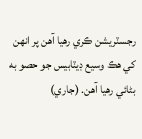رجسٽريشن ڪري رھيا آھن پر انھن کي ھڪ وسيع ڊيٽابيس جو حصو به بڻائي رھيا آھن. (جاري)